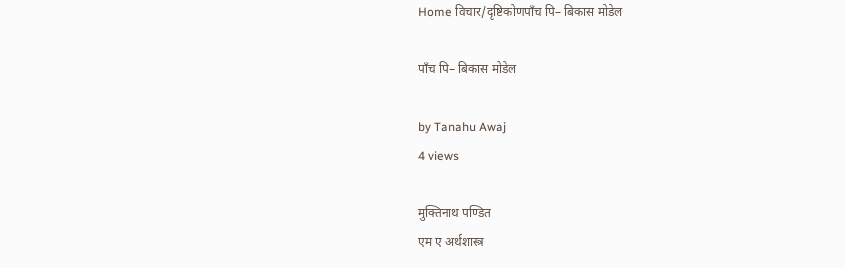Home विचार/दृष्टिकोणपाँच पि– बिकास मोडेल

पाँच पि– बिकास मोडेल

by Tanahu Awaj
4 views

मुक्तिनाथ पण्डित
एम ए अर्थशास्त्र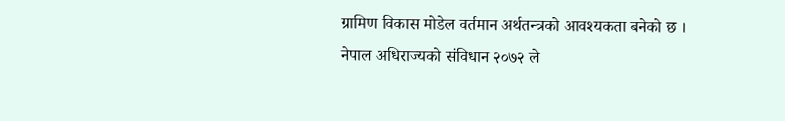ग्रामिण विकास मोडेल वर्तमान अर्थतन्त्रको आवश्यकता बनेको छ । नेपाल अधिराज्यको संविधान २०७२ ले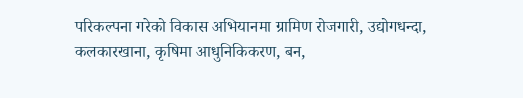परिकल्पना गरेको विकास अभियानमा ग्रामिण रोजगारी, उद्योगधन्दा, कलकारखाना, कृषिमा आधुनिकिकरण, बन,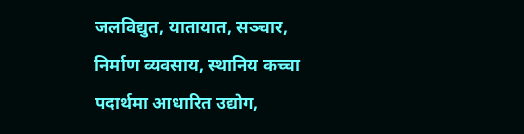जलविद्युत, यातायात, सञ्चार, निर्माण व्यवसाय, स्थानिय कच्चा पदार्थमा आधारित उद्योग,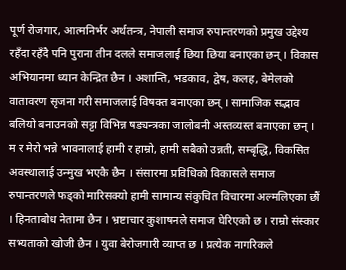पूर्ण रोजगार, आत्मनिर्भर अर्थतन्त्र, नेपाली समाज रुपान्तरणको प्रमुख उद्देश्य रहँदा रहँदै पनि पुराना तीन दलले समाजलाई छिया छिया बनाएका छन् । विकास अभियानमा ध्यान केन्द्रित छैन । अशान्ति, भडकाव, द्वेष, कलह, बेमेलको वातावरण सृजना गरी समाजलाई विषक्त बनाएका छन् । सामाजिक सद्भाव बलियो बनाउनको सट्टा विभिन्न षड्यन्त्रका जालोबनी अस्तव्यस्त बनाएका छन् । म र मेरो भन्ने भावनालाई हामी र हाम्रो, हामी सबैको उन्नती, सम्बृद्धि, विकसित अवस्थालाई उन्मुख भएकै छैन । संसारमा प्रविधिको विकासले समाज रुपान्तरणले फड्को मारिसक्यो हामी सामान्य संकुचित विचारमा अल्मलिएका छौं । हिनताबोध नेतामा छैन । भ्रष्टाचार कुशाषनले समाज घेरिएको छ । राम्रो संस्कार सभ्यताको खोजी छैन । युवा बेरोजगारी व्याप्त छ । प्रत्येक नागरिकले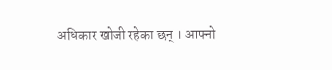अधिकार खोजी रहेका छन् । आफ्नो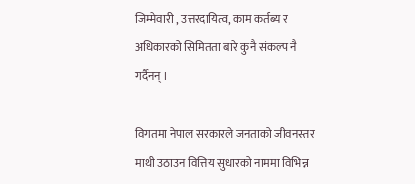जिम्मेवारी , उत्तरदायित्व, काम कर्तब्य र अधिकारको सिमितता बारे कुनै संकल्प नै गर्दैनन् ।

विगतमा नेपाल सरकारले जनताको जीवनस्तर माथी उठाउन वित्तिय सुधारको नाममा विभिन्न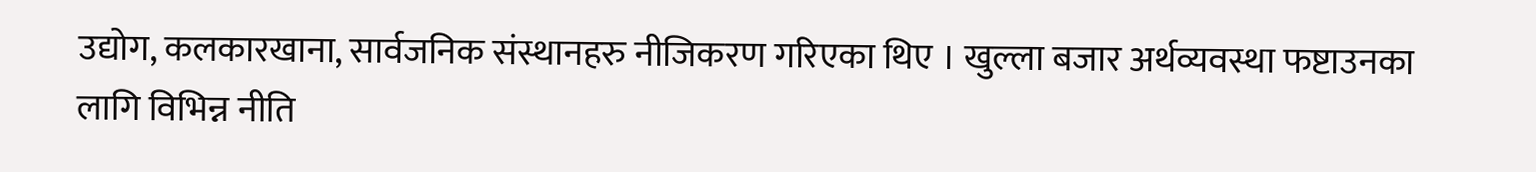उद्योग, कलकारखाना, सार्वजनिक संस्थानहरु नीजिकरण गरिएका थिए । खुल्ला बजार अर्थव्यवस्था फष्टाउनका लागि विभिन्न नीति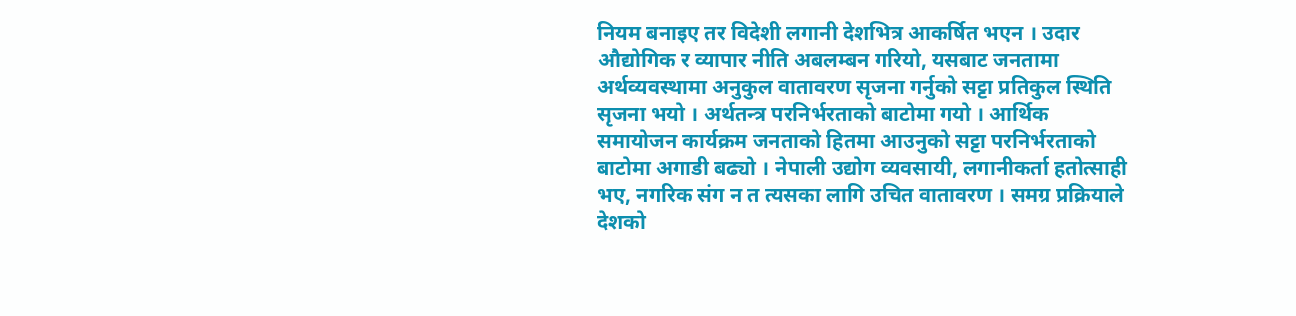नियम बनाइए तर विदेशी लगानी देशभित्र आकर्षित भएन । उदार औद्योगिक र व्यापार नीति अबलम्बन गरियो, यसबाट जनतामा अर्थव्यवस्थामा अनुकुल वातावरण सृजना गर्नुको सट्टा प्रतिकुल स्थिति सृजना भयो । अर्थतन्त्र परनिर्भरताको बाटोमा गयो । आर्थिक समायोजन कार्यक्रम जनताको हितमा आउनुको सट्टा परनिर्भरताको बाटोमा अगाडी बढ्यो । नेपाली उद्योग व्यवसायी, लगानीकर्ता हतोत्साही भए, नगरिक संग न त त्यसका लागि उचित वातावरण । समग्र प्रक्रियाले देशको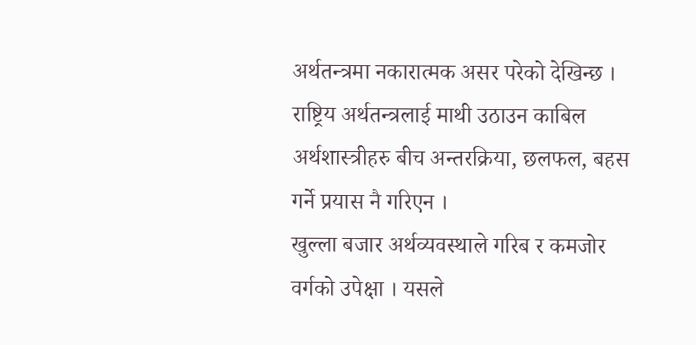अर्थतन्त्रमा नकारात्मक असर परेको देखिन्छ । राष्ट्रिय अर्थतन्त्रलाई माथी उठाउन काबिल अर्थशास्त्रीहरु बीच अन्तरक्रिया, छलफल, बहस गर्ने प्रयास नै गरिएन ।
खुल्ला बजार अर्थव्यवस्थाले गरिब र कमजोर वर्गको उपेक्षा । यसले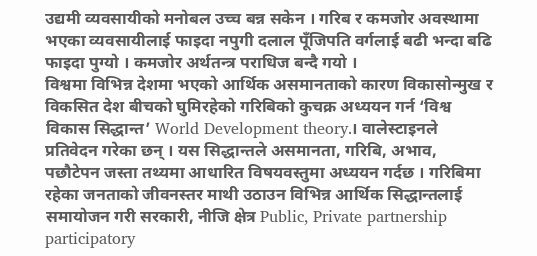उद्यमी व्यवसायीको मनोबल उच्च बन्न सकेन । गरिब र कमजोर अवस्थामा भएका व्यवसायीलाई फाइदा नपुगी दलाल पूँजिपति वर्गलाई बढी भन्दा बढि फाइदा पुग्यो । कमजोर अर्थतन्त्र पराधिज बन्दै गयो ।
विश्वमा विभिन्न देशमा भएको आर्थिक असमानताको कारण विकासोन्मुख र विकसित देश बीचको घुमिरहेको गरिबिको कुचक्र अध्ययन गर्न ‘विश्व विकास सिद्धान्त’ World Development theory.। वालेस्टाइनले प्रतिवेदन गरेका छन् । यस सिद्धान्तले असमानता, गरिबि, अभाव, पछौटेपन जस्ता तथ्यमा आधारित विषयवस्तुमा अध्ययन गर्दछ । गरिबिमा रहेका जनताको जीवनस्तर माथी उठाउन विभिन्न आर्थिक सिद्धान्तलाई समायोजन गरी सरकारी, नीजि क्षेत्र Public, Private partnership participatory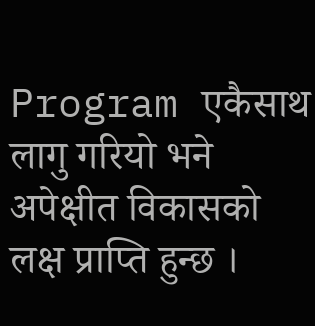Program एकैसाथ लागु गरियो भने अपेक्षीत विकासको लक्ष प्राप्ति हुन्छ ।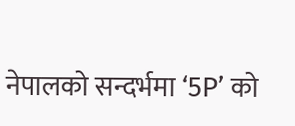नेपालको सन्दर्भमा ‘5P’ को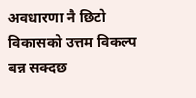अवधारणा नै छिटो विकासको उत्तम विकल्प बन्न सक्दछ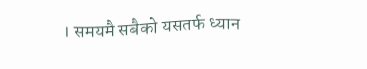। समयमै सबैको यसतर्फ ध्यान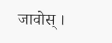जावोस् ।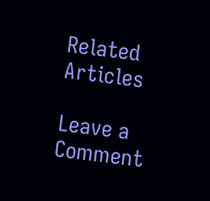Related Articles

Leave a Comment